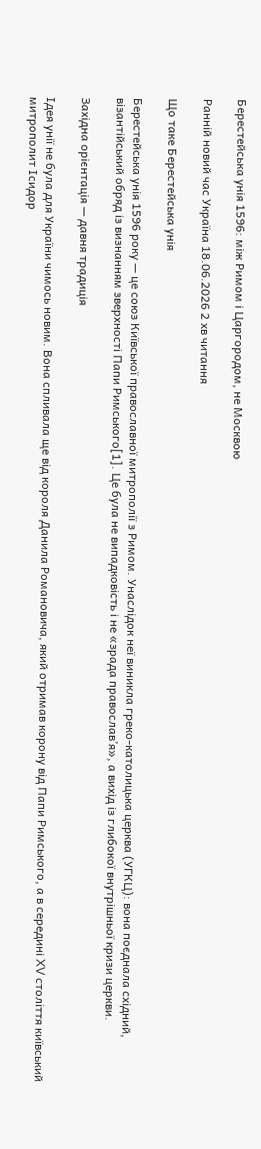Берестейська унія 1596: між Римом і Царгородом, не Москвою

Ранній новий час Україна 18.06.2026 2 хв читання

Що таке Берестейська унія

Берестейська унія 1596 року — це союз Київської православної митрополії з Римом. Унаслідок неї виникла греко-католицька церква (УГКЦ): вона поєднала східний, візантійський обряд із визнанням зверхності Папи Римського[1]. Це була не випадковість і не «зрада православ’я», а вихід із глибокої внутрішньої кризи церкви.

Західна орієнтація — давня традиція

Ідея унії не була для України чимось новим. Вона спливала ще від короля Данила Романовича, який отримав корону від Папи Римського, а в середині XV століття київський митрополит Ісидор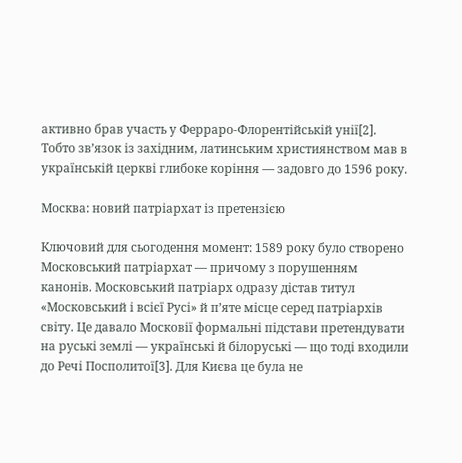активно брав участь у Ферраро-Флорентійській унії[2]. Тобто зв’язок із західним, латинським християнством мав в українській церкві глибоке коріння — задовго до 1596 року.

Москва: новий патріархат із претензією

Ключовий для сьогодення момент: 1589 року було створено Московський патріархат — причому з порушенням канонів. Московський патріарх одразу дістав титул «Московський і всієї Русі» й п’яте місце серед патріархів світу. Це давало Московії формальні підстави претендувати на руські землі — українські й білоруські — що тоді входили до Речі Посполитої[3]. Для Києва це була не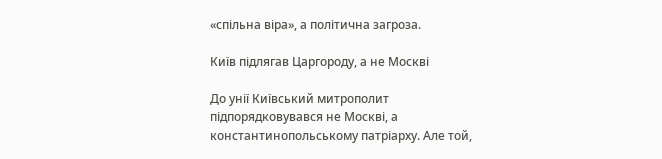«спільна віра», а політична загроза.

Київ підлягав Царгороду, а не Москві

До унії Київський митрополит підпорядковувався не Москві, а константинопольському патріарху. Але той,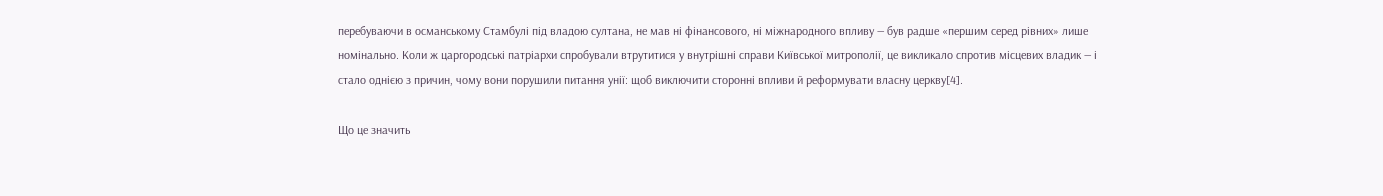перебуваючи в османському Стамбулі під владою султана, не мав ні фінансового, ні міжнародного впливу — був радше «першим серед рівних» лише номінально. Коли ж царгородські патріархи спробували втрутитися у внутрішні справи Київської митрополії, це викликало спротив місцевих владик — і стало однією з причин, чому вони порушили питання унії: щоб виключити сторонні впливи й реформувати власну церкву[4].

Що це значить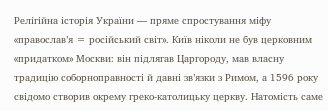Релігійна історія України — пряме спростування міфу «православ’я = російський світ». Київ ніколи не був церковним «придатком» Москви: він підлягав Царгороду, мав власну традицію соборноправності й давні зв’язки з Римом, а 1596 року свідомо створив окрему греко-католицьку церкву. Натомість саме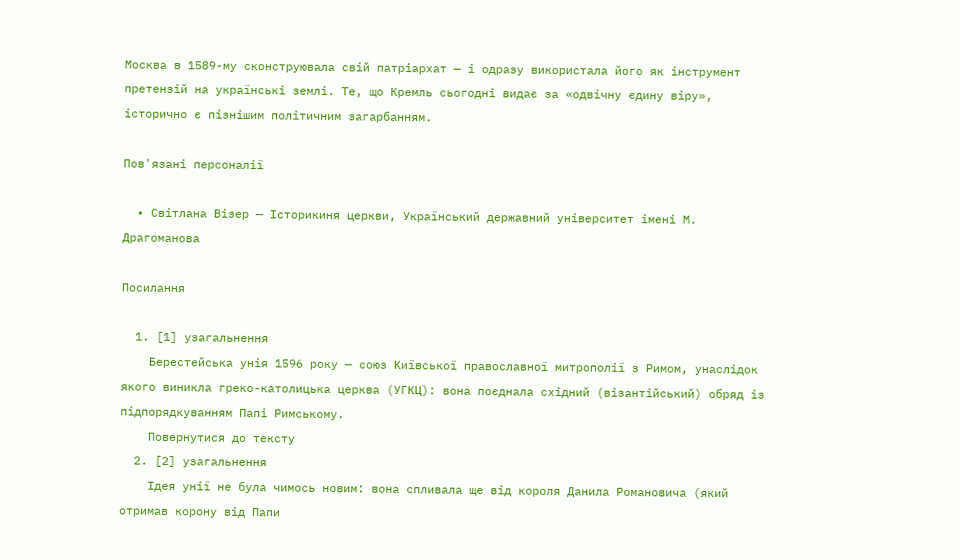Москва в 1589-му сконструювала свій патріархат — і одразу використала його як інструмент претензій на українські землі. Те, що Кремль сьогодні видає за «одвічну єдину віру», історично є пізнішим політичним загарбанням.

Пов'язані персоналії

  • Світлана Візер — Історикиня церкви, Український державний університет імені М. Драгоманова

Посилання

  1. [1] узагальнення
    Берестейська унія 1596 року — союз Київської православної митрополії з Римом, унаслідок якого виникла греко-католицька церква (УГКЦ): вона поєднала східний (візантійський) обряд із підпорядкуванням Папі Римському.
    Повернутися до тексту
  2. [2] узагальнення
    Ідея унії не була чимось новим: вона спливала ще від короля Данила Романовича (який отримав корону від Папи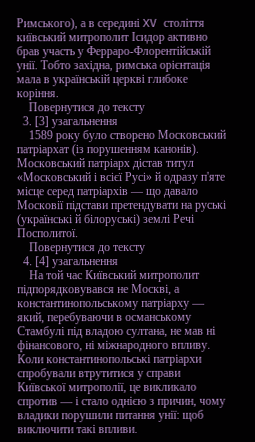Римського), а в середині XV століття київський митрополит Ісидор активно брав участь у Ферраро-Флорентійській унії. Тобто західна, римська орієнтація мала в українській церкві глибоке коріння.
    Повернутися до тексту
  3. [3] узагальнення
    1589 року було створено Московський патріархат (із порушенням канонів). Московський патріарх дістав титул «Московський і всієї Русі» й одразу п'яте місце серед патріархів — що давало Московії підстави претендувати на руські (українські й білоруські) землі Речі Посполитої.
    Повернутися до тексту
  4. [4] узагальнення
    На той час Київський митрополит підпорядковувався не Москві, а константинопольському патріарху — який, перебуваючи в османському Стамбулі під владою султана, не мав ні фінансового, ні міжнародного впливу. Коли константинопольські патріархи спробували втрутитися у справи Київської митрополії, це викликало спротив — і стало однією з причин, чому владики порушили питання унії: щоб виключити такі впливи.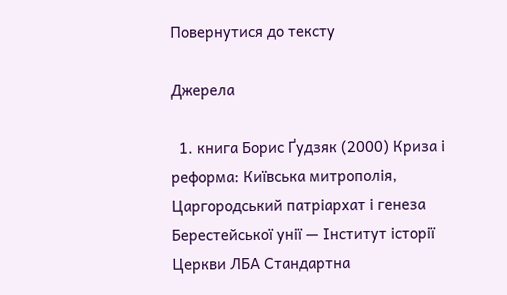Повернутися до тексту

Джерела

  1. книга Борис Ґудзяк (2000) Криза і реформа: Київська митрополія, Царгородський патріархат і генеза Берестейської унії — Інститут історії Церкви ЛБА Стандартна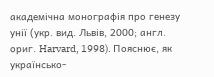академічна монографія про генезу унії (укр. вид. Львів, 2000; англ. ориг. Harvard, 1998). Пояснює, як українсько-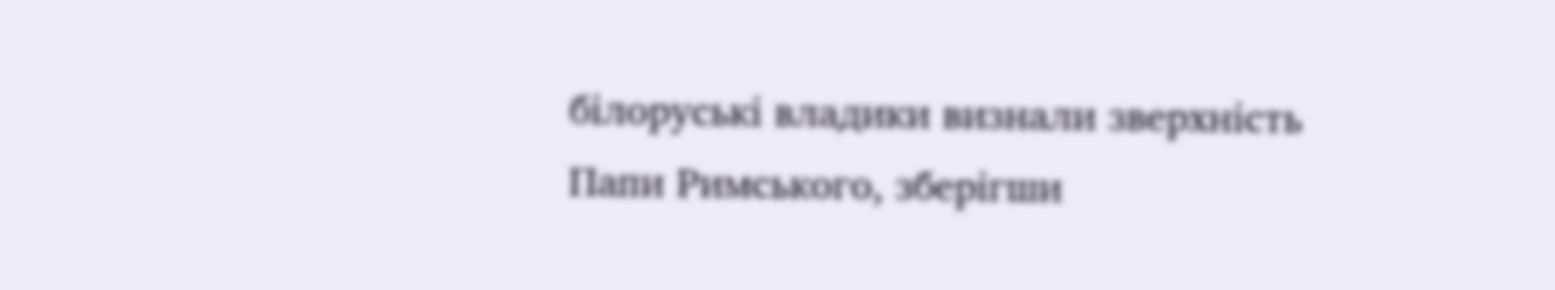білоруські владики визнали зверхність Папи Римського, зберігши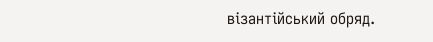візантійський обряд.